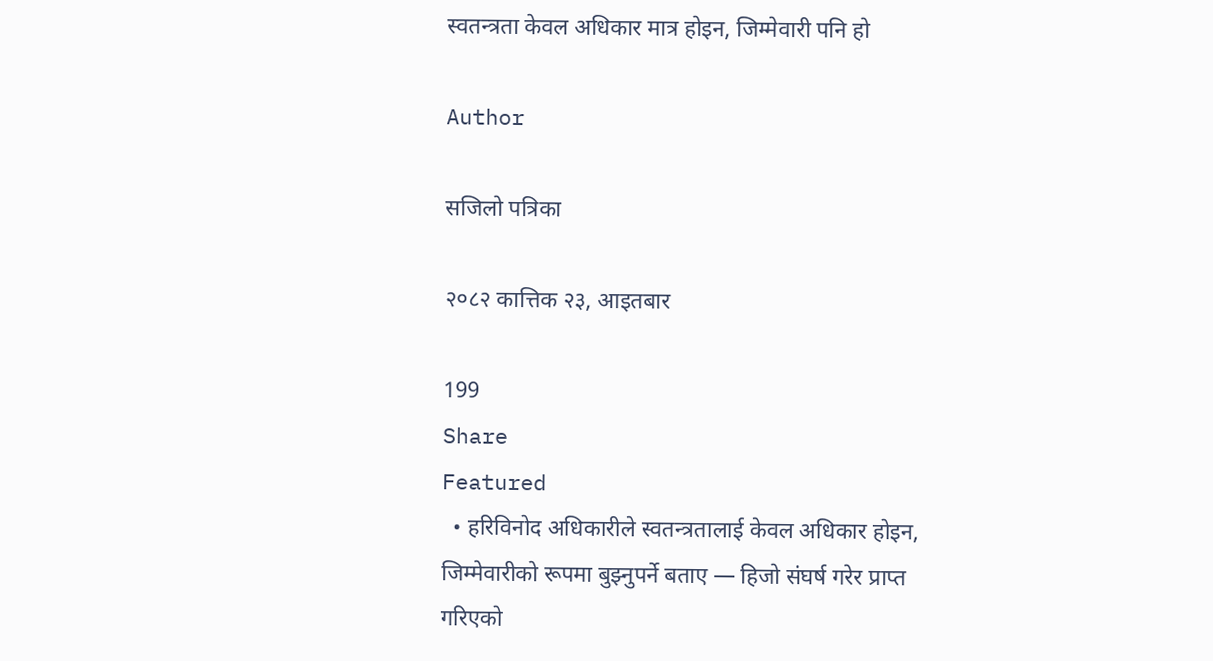स्वतन्त्रता केवल अधिकार मात्र होइन, जिम्मेवारी पनि हो

Author

सजिलो पत्रिका

२०८२ कात्तिक २३, आइतबार

199
Share
Featured
  • हरिविनोद अधिकारीले स्वतन्त्रतालाई केवल अधिकार होइन, जिम्मेवारीको रूपमा बुझ्नुपर्ने बताए — हिजो संघर्ष गरेर प्राप्त गरिएको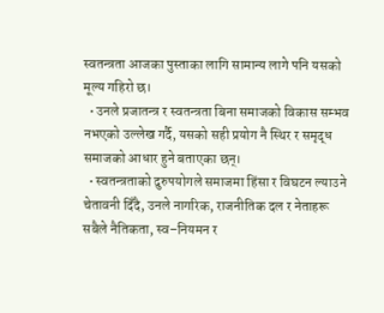स्वतन्त्रता आजका पुस्ताका लागि सामान्य लागे पनि यसको मूल्य गहिरो छ।
  • उनले प्रजातन्त्र र स्वतन्त्रता बिना समाजको विकास सम्भव नभएको उल्लेख गर्दै, यसको सही प्रयोग नै स्थिर र समृद्ध समाजको आधार हुने बताएका छन्।
  • स्वतन्त्रताको दुरुपयोगले समाजमा हिंसा र विघटन ल्याउने चेतावनी दिँदै, उनले नागरिक, राजनीतिक दल र नेताहरू सबैले नैतिकता, स्व–नियमन र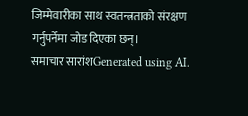जिम्मेवारीका साथ स्वतन्त्रताको संरक्षण गर्नुपर्नेमा जोड दिएका छन्।
समाचार सारांशGenerated using AI.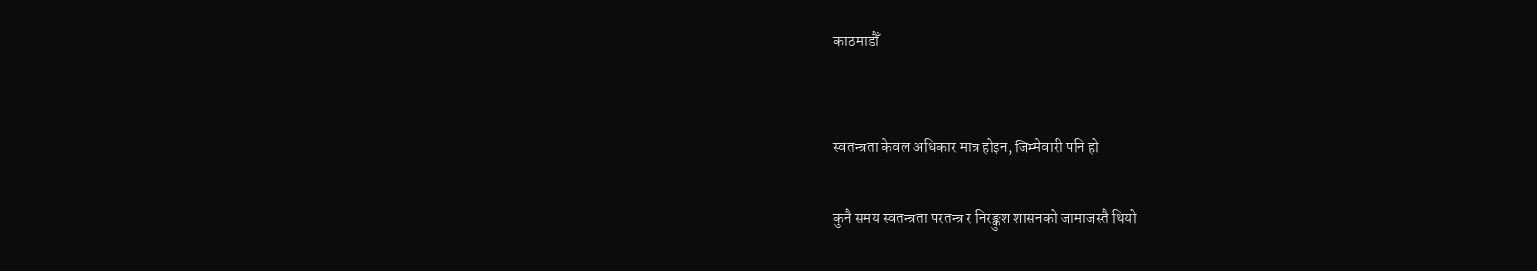काठमाडौँ


स्वतन्त्रता केवल अधिकार मात्र होइन, जिम्मेवारी पनि हो

कुनै समय स्वतन्त्रता परतन्त्र र निरङ्कुश शासनको जामाजस्तै थियो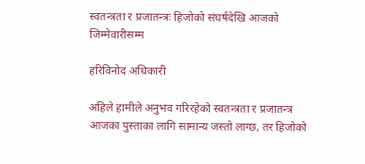स्वतन्त्रता र प्रजातन्त्रः हिजोको संघर्षदेखि आजको जिम्मेवारीसम्म

हरिविनोद अधिकारी

अहिले हामीले अनुभव गरिरहेको स्वतन्त्रता र प्रजातन्त्र आजका पुस्ताका लागि सामान्य जस्तो लाग्छ, तर हिजोको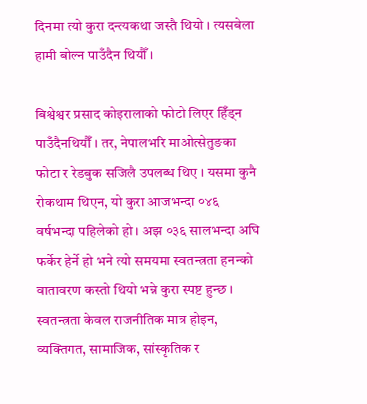दिनमा त्यो कुरा दन्त्यकथा जस्तै थियो । त्यसबेला हामी बोल्न पाउँदैन थियौँ ।

बिश्वेश्वर प्रसाद कोइरालाको फोटो लिएर हिँड्न पाउँदैनथियौँ । तर, नेपालभरि माओत्सेतुङका फोटा र रेडबुक सजिलै उपलब्ध थिए । यसमा कुनै रोकथाम थिएन, यो कुरा आजभन्दा ०४६ वर्षभन्दा पहिलेको हो । अझ ०३६ सालभन्दा अघि फर्केर हेर्ने हो भने त्यो समयमा स्वतन्त्रता हनन्को वातावरण कस्तो थियो भन्ने कुरा स्पष्ट हुन्छ । स्वतन्त्रता केवल राजनीतिक मात्र होइन, व्यक्तिगत, सामाजिक, सांस्कृतिक र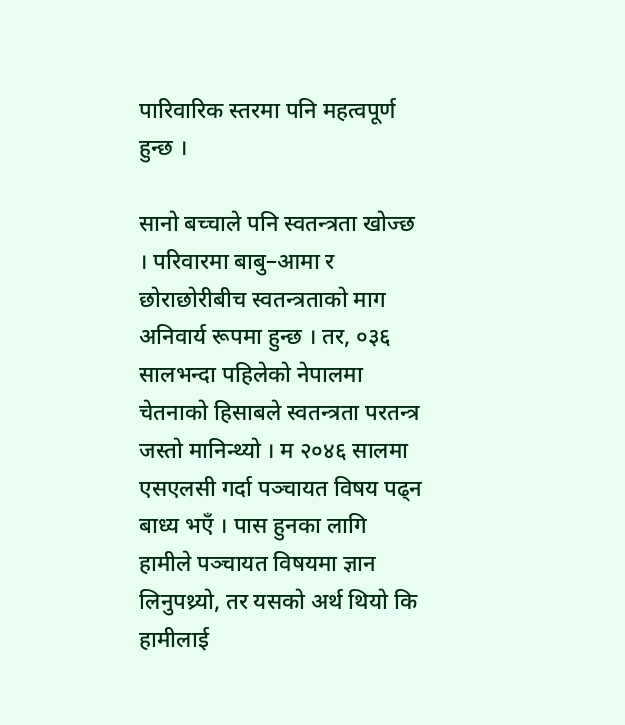पारिवारिक स्तरमा पनि महत्वपूर्ण हुन्छ ।

सानो बच्चाले पनि स्वतन्त्रता खोज्छ । परिवारमा बाबु–आमा र छोराछोरीबीच स्वतन्त्रताको माग अनिवार्य रूपमा हुन्छ । तर, ०३६ सालभन्दा पहिलेको नेपालमा चेतनाको हिसाबले स्वतन्त्रता परतन्त्र जस्तो मानिन्थ्यो । म २०४६ सालमा एसएलसी गर्दा पञ्चायत विषय पढ्न बाध्य भएँ । पास हुनका लागि हामीले पञ्चायत विषयमा ज्ञान लिनुपथ्र्यो, तर यसको अर्थ थियो कि हामीलाई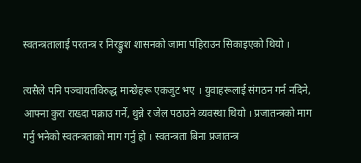स्वतन्त्रतालाई परतन्त्र र निरङ्कुश शासनको जामा पहिराउन सिकाइएको थियो ।

त्यसैले पनि पञ्चायतविरुद्ध मान्छेहरू एकजुट भए । युवाहरूलाई संगठन गर्न नदिने, आफ्ना कुरा राख्दा पक्राउ गर्ने, थुन्ने र जेल पठाउने व्यवस्था थियो । प्रजातन्त्रको माग गर्नु भनेको स्वतन्त्रताको माग गर्नु हो । स्वतन्त्रता बिना प्रजातन्त्र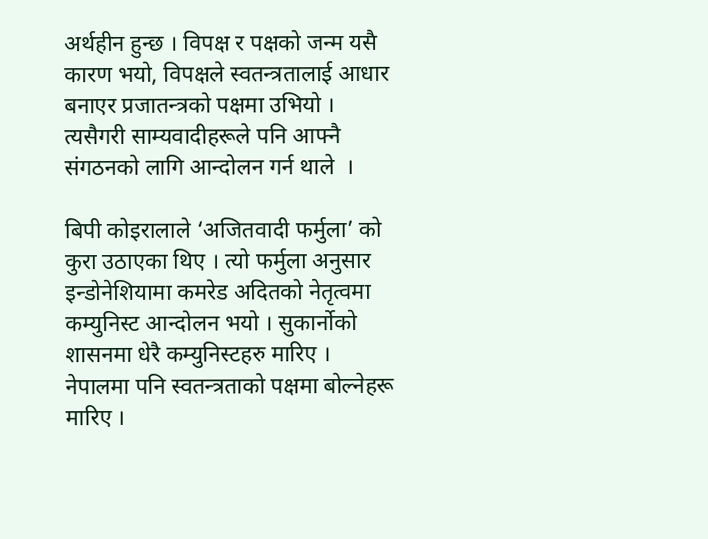अर्थहीन हुन्छ । विपक्ष र पक्षको जन्म यसै कारण भयो, विपक्षले स्वतन्त्रतालाई आधार बनाएर प्रजातन्त्रको पक्षमा उभियो । त्यसैगरी साम्यवादीहरूले पनि आफ्नै संगठनको लागि आन्दोलन गर्न थाले  ।

बिपी कोइरालाले ‘अजितवादी फर्मुला’ को कुरा उठाएका थिए । त्यो फर्मुला अनुसार इन्डोनेशियामा कमरेड अदितको नेतृत्वमा कम्युनिस्ट आन्दोलन भयो । सुकार्नोको शासनमा धेरै कम्युनिस्टहरु मारिए । नेपालमा पनि स्वतन्त्रताको पक्षमा बोल्नेहरू मारिए ।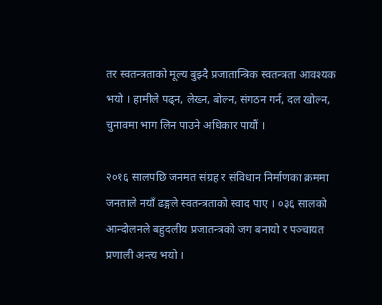तर स्वतन्त्रताको मूल्य बुझ्दै प्रजातान्त्रिक स्वतन्त्रता आवश्यक भयो । हामीले पढ्न, लेख्न, बोल्न, संगठन गर्न, दल खोल्न, चुनावमा भाग लिन पाउने अधिकार पायौं ।

२०१६ सालपछि जनमत संग्रह र संविधान निर्माणका क्रममा जनताले नयाँ ढङ्गले स्वतन्त्रताको स्वाद पाए । ०३६ सालको आन्दोलनले बहुदलीय प्रजातन्त्रको जग बनायो र पञ्चायत प्रणाली अन्त्य भयो ।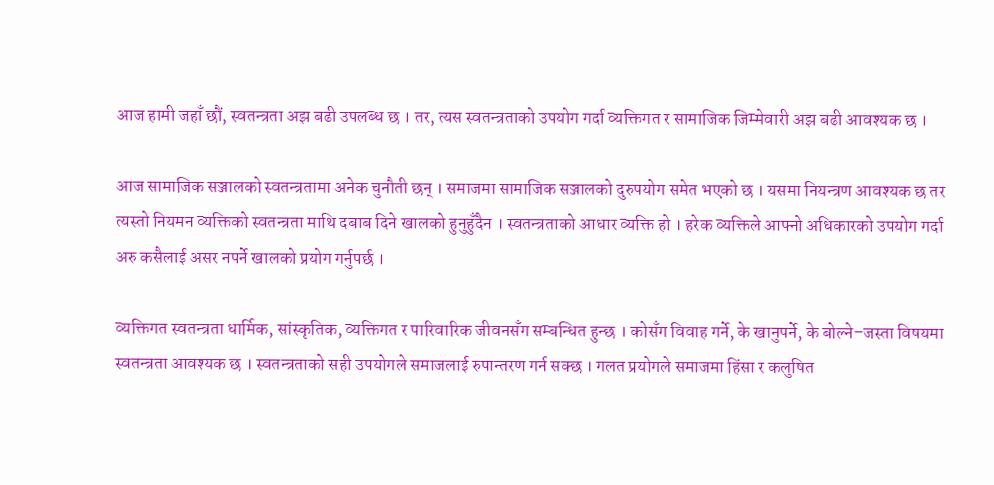आज हामी जहाँ छौं, स्वतन्त्रता अझ बढी उपलब्ध छ । तर, त्यस स्वतन्त्रताको उपयोग गर्दा व्यक्तिगत र सामाजिक जिम्मेवारी अझ बढी आवश्यक छ ।

आज सामाजिक सञ्जालको स्वतन्त्रतामा अनेक चुनौती छन् । समाजमा सामाजिक सञ्जालको दुरुपयोग समेत भएको छ । यसमा नियन्त्रण आवश्यक छ तर त्यस्तो नियमन व्यक्तिको स्वतन्त्रता माथि दबाब दिने खालको हुनुहुँदैन । स्वतन्त्रताको आधार व्यक्ति हो । हरेक व्यक्तिले आफ्नो अधिकारको उपयोग गर्दा अरु कसैलाई असर नपर्ने खालको प्रयोग गर्नुपर्छ ।

व्यक्तिगत स्वतन्त्रता धार्मिक, सांस्कृतिक, व्यक्तिगत र पारिवारिक जीवनसँग सम्बन्धित हुन्छ । कोसँग विवाह गर्ने, के खानुपर्ने, के बोल्ने–जस्ता विषयमा स्वतन्त्रता आवश्यक छ । स्वतन्त्रताको सही उपयोगले समाजलाई रुपान्तरण गर्न सक्छ । गलत प्रयोगले समाजमा हिंसा र कलुषित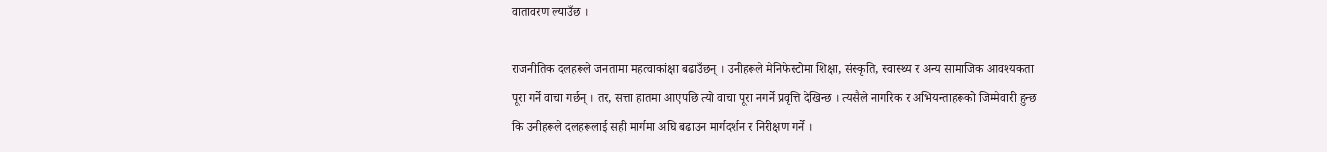वातावरण ल्याउँछ ।

राजनीतिक दलहरूले जनतामा महत्वाकांक्षा बढाउँछन् । उनीहरूले मेनिफेस्टोमा शिक्षा, संस्कृति, स्वास्थ्य र अन्य सामाजिक आवश्यकता पूरा गर्ने वाचा गर्छन् । तर, सत्ता हातमा आएपछि त्यो वाचा पूरा नगर्ने प्रवृत्ति देखिन्छ । त्यसैले नागरिक र अभियन्ताहरूको जिम्मेवारी हुन्छ कि उनीहरूले दलहरूलाई सही मार्गमा अघि बढाउन मार्गदर्शन र निरीक्षण गर्ने ।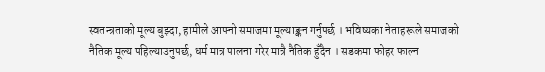स्वतन्त्रताको मूल्य बुझ्दा, हामीले आफ्नो समाजमा मूल्याङ्कन गर्नुपर्छ । भविष्यका नेताहरूले समाजको नैतिक मूल्य पहिल्याउनुपर्छ, धर्म मात्र पालना गरेर मात्रै नैतिक हुँदैन । सडकमा फोहर फाल्न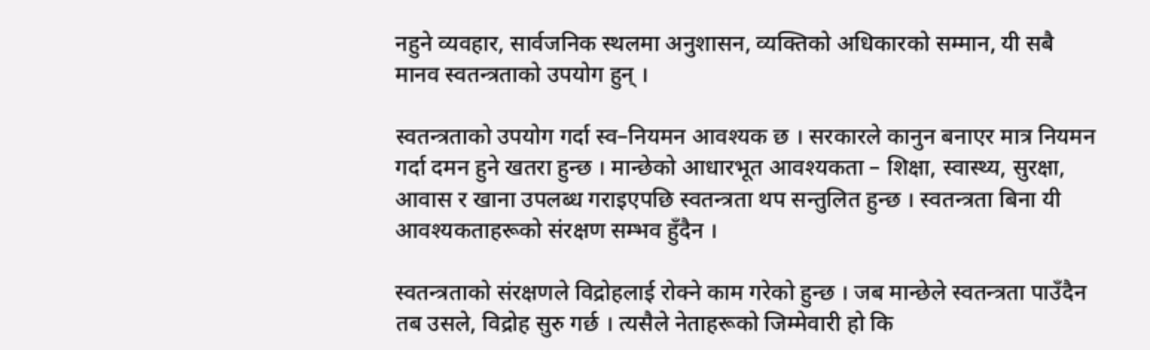नहुने व्यवहार, सार्वजनिक स्थलमा अनुशासन, व्यक्तिको अधिकारको सम्मान, यी सबै मानव स्वतन्त्रताको उपयोग हुन् ।

स्वतन्त्रताको उपयोग गर्दा स्व–नियमन आवश्यक छ । सरकारले कानुन बनाएर मात्र नियमन गर्दा दमन हुने खतरा हुन्छ । मान्छेको आधारभूत आवश्यकता – शिक्षा, स्वास्थ्य, सुरक्षा, आवास र खाना उपलब्ध गराइएपछि स्वतन्त्रता थप सन्तुलित हुन्छ । स्वतन्त्रता बिना यी आवश्यकताहरूको संरक्षण सम्भव हुँदैन ।

स्वतन्त्रताको संरक्षणले विद्रोहलाई रोक्ने काम गरेको हुन्छ । जब मान्छेले स्वतन्त्रता पाउँदैन तब उसले, विद्रोह सुरु गर्छ । त्यसैले नेताहरूको जिम्मेवारी हो कि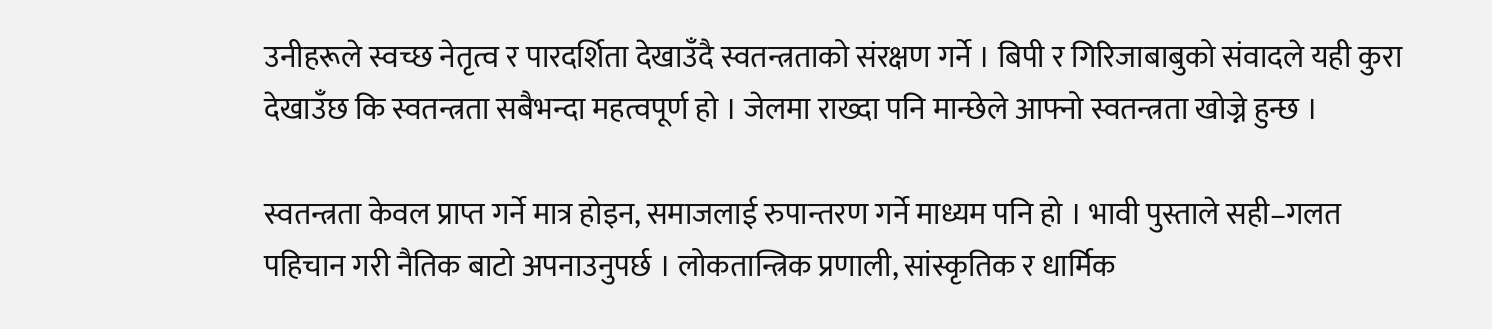उनीहरूले स्वच्छ नेतृत्व र पारदर्शिता देखाउँदै स्वतन्त्रताको संरक्षण गर्ने । बिपी र गिरिजाबाबुको संवादले यही कुरा देखाउँछ कि स्वतन्त्रता सबैभन्दा महत्वपूर्ण हो । जेलमा राख्दा पनि मान्छेले आफ्नो स्वतन्त्रता खोज्ने हुन्छ ।

स्वतन्त्रता केवल प्राप्त गर्ने मात्र होइन, समाजलाई रुपान्तरण गर्ने माध्यम पनि हो । भावी पुस्ताले सही–गलत पहिचान गरी नैतिक बाटो अपनाउनुपर्छ । लोकतान्त्रिक प्रणाली, सांस्कृतिक र धार्मिक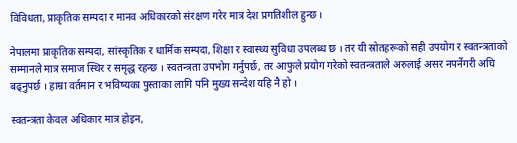विविधता, प्राकृतिक सम्पदा र मानव अधिकारको संरक्षण गरेर मात्र देश प्रगतिशील हुन्छ ।

नेपालमा प्राकृतिक सम्पदा, सांस्कृतिक र धार्मिक सम्पदा, शिक्षा र स्वास्थ्य सुविधा उपलब्ध छ । तर यी स्रोतहरूको सही उपयोग र स्वतन्त्रताको सम्मानले मात्र समाज स्थिर र समृद्ध रहन्छ । स्वतन्त्रता उपभोग गर्नुपर्छ, तर आफुले प्रयोग गरेको स्वतन्त्रताले अरुलाई असर नपर्नेगरी अघि बढ्नुपर्छ । हाम्रा वर्तमान र भविष्यका पुस्ताका लागि पनि मुख्य सन्देश यहि नै हो ।

स्वतन्त्रता केवल अधिकार मात्र होइन,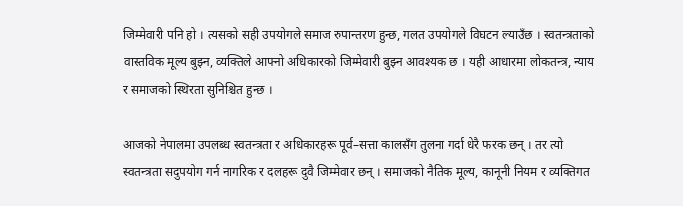जिम्मेवारी पनि हो । त्यसको सही उपयोगले समाज रुपान्तरण हुन्छ, गलत उपयोगले विघटन ल्याउँछ । स्वतन्त्रताको वास्तविक मूल्य बुझ्न, व्यक्तिले आफ्नो अधिकारको जिम्मेवारी बुझ्न आवश्यक छ । यही आधारमा लोकतन्त्र, न्याय र समाजको स्थिरता सुनिश्चित हुन्छ ।

आजको नेपालमा उपलब्ध स्वतन्त्रता र अधिकारहरू पूर्व–सत्ता कालसँग तुलना गर्दा धेरै फरक छन् । तर त्यो स्वतन्त्रता सदुपयोग गर्न नागरिक र दलहरू दुवै जिम्मेवार छन् । समाजको नैतिक मूल्य, कानूनी नियम र व्यक्तिगत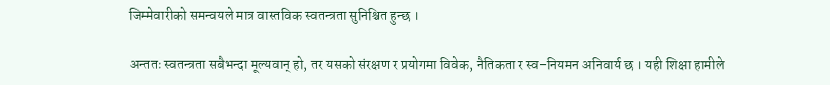जिम्मेवारीको समन्वयले मात्र वास्तविक स्वतन्त्रता सुनिश्चित हुन्छ ।

अन्ततः स्वतन्त्रता सबैभन्दा मूल्यवान् हो, तर यसको संरक्षण र प्रयोगमा विवेक, नैतिकता र स्व–नियमन अनिवार्य छ । यही शिक्षा हामीले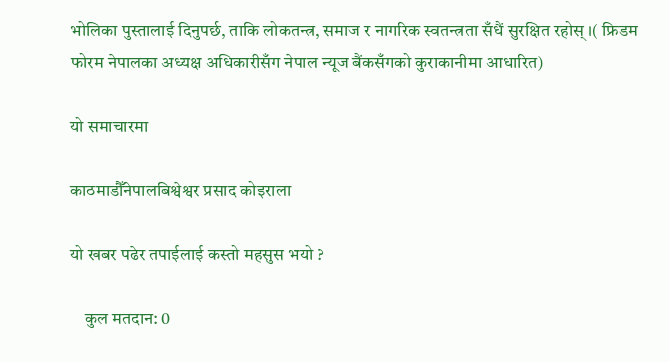भोलिका पुस्तालाई दिनुपर्छ, ताकि लोकतन्त्र, समाज र नागरिक स्वतन्त्रता सँधैं सुरक्षित रहोस् ।( फ्रिडम फोरम नेपालका अध्यक्ष अधिकारीसँग नेपाल न्यूज बैंकसँगको कुराकानीमा आधारित)

यो समाचारमा

काठमाडौँनेपालबिश्वेश्वर प्रसाद कोइराला

यो खबर पढेर तपाईलाई कस्तो महसुस भयो ?

    कुल मतदान: 0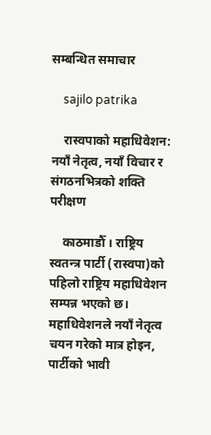सम्बन्धित समाचार

    sajilo patrika

    रास्वपाको महाधिवेशन: नयाँ नेतृत्व, नयाँ विचार र संगठनभित्रको शक्ति परीक्षण

    काठमाडौँ । राष्ट्रिय स्वतन्त्र पार्टी (रास्वपा)को पहिलो राष्ट्रिय महाधिवेशन सम्पन्न भएको छ। महाधिवेशनले नयाँ नेतृत्व चयन गरेको मात्र होइन, पार्टीको भावी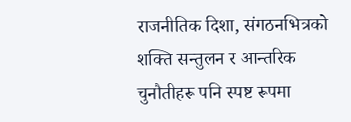राजनीतिक दिशा, संगठनभित्रको शक्ति सन्तुलन र आन्तरिक चुनौतीहरू पनि स्पष्ट रूपमा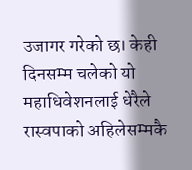उजागर गरेको छ। केही दिनसम्म चलेको यो महाधिवेशनलाई धेरैले रास्वपाको अहिलेसम्मकै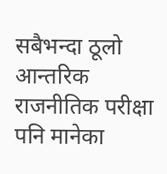सबैभन्दा ठूलो आन्तरिक राजनीतिक परीक्षा पनि मानेका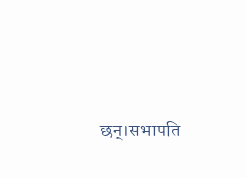छन्।सभापति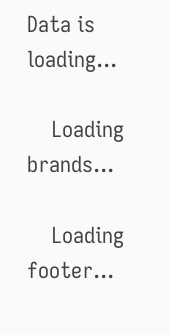Data is loading...

    Loading brands...

    Loading footer...